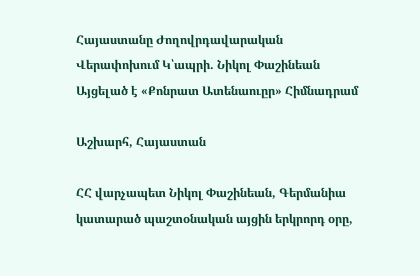Հայաստանը Ժողովրդավարական Վերափոխում Կ՝ապրի. Նիկոլ Փաշինեան Այցելած է «Քոնրատ Ատենաուըր» Հիմնադրամ

Աշխարհ, Հայաստան

ՀՀ վարչապետ Նիկոլ Փաշինեան, Գերմանիա կատարած պաշտօնական այցին երկրորդ օրը,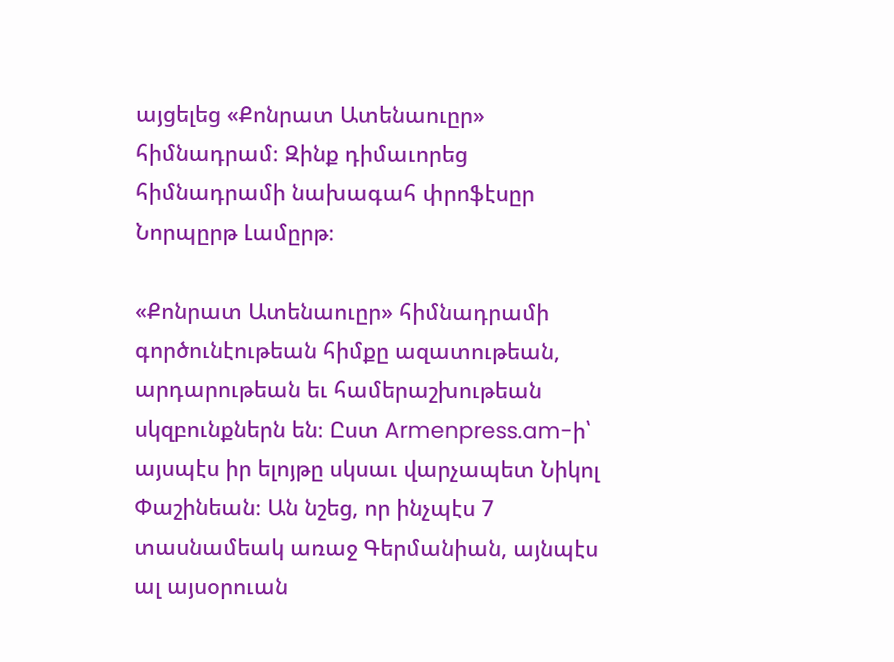այցելեց «Քոնրատ Ատենաուըր» հիմնադրամ։ Զինք դիմաւորեց հիմնադրամի նախագահ փրոֆէսըր Նորպըրթ Լամըրթ։

«Քոնրատ Ատենաուըր» հիմնադրամի գործունէութեան հիմքը ազատութեան, արդարութեան եւ համերաշխութեան սկզբունքներն են։ Ըստ Armenpress.am-ի՝ այսպէս իր ելոյթը սկսաւ վարչապետ Նիկոլ Փաշինեան։ Ան նշեց, որ ինչպէս 7 տասնամեակ առաջ Գերմանիան, այնպէս ալ այսօրուան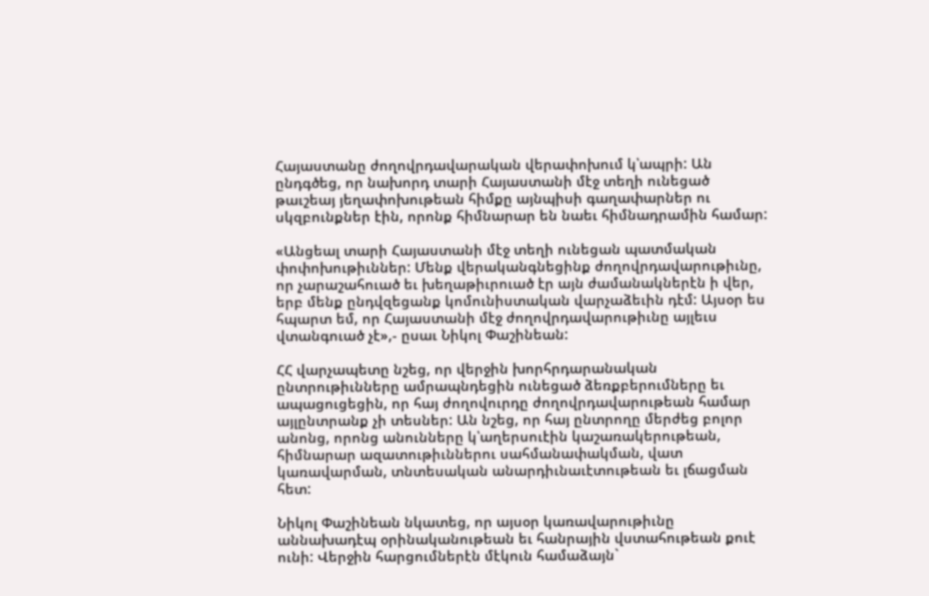Հայաստանը ժողովրդավարական վերափոխում կ՝ապրի: Ան ընդգծեց, որ նախորդ տարի Հայաստանի մէջ տեղի ունեցած թաւշեայ յեղափոխութեան հիմքը այնպիսի գաղափարներ ու սկզբունքներ էին, որոնք հիմնարար են նաեւ հիմնադրամին համար:

«Անցեալ տարի Հայաստանի մէջ տեղի ունեցան պատմական փոփոխութիւններ: Մենք վերականգնեցինք ժողովրդավարութիւնը, որ չարաշահուած եւ խեղաթիւրուած էր այն ժամանակներէն ի վեր, երբ մենք ընդվզեցանք կոմունիստական վարչաձեւին դէմ: Այսօր ես հպարտ եմ, որ Հայաստանի մէջ ժողովրդավարութիւնը այլեւս վտանգուած չէ»,- ըսաւ Նիկոլ Փաշինեան:

ՀՀ վարչապետը նշեց, որ վերջին խորհրդարանական ընտրութիւնները ամրապնդեցին ունեցած ձեռքբերումները եւ ապացուցեցին, որ հայ ժողովուրդը ժողովրդավարութեան համար այլընտրանք չի տեսներ: Ան նշեց, որ հայ ընտրողը մերժեց բոլոր անոնց, որոնց անունները կ՝աղերսուէին կաշառակերութեան, հիմնարար ազատութիւններու սահմանափակման, վատ կառավարման, տնտեսական անարդիւնաւէտութեան եւ լճացման հետ:

Նիկոլ Փաշինեան նկատեց, որ այսօր կառավարութիւնը աննախադէպ օրինականութեան եւ հանրային վստահութեան քուէ ունի: Վերջին հարցումներէն մէկուն համաձայն`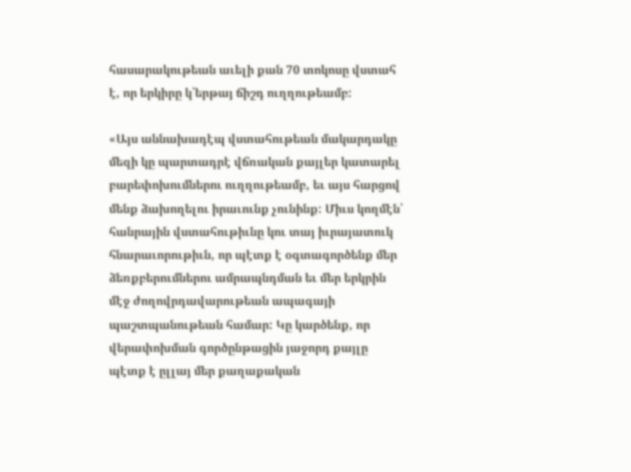հասարակութեան աւելի քան 70 տոկոսը վստահ է, որ երկիրը կ՝երթայ ճիշդ ուղղութեամբ:

«Այս աննախադէպ վստահութեան մակարդակը մեզի կը պարտադրէ վճռական քայլեր կատարել բարեփոխումներու ուղղութեամբ, եւ այս հարցով մենք ձախողելու իրաւունք չունինք: Միւս կողմէն՝ հանրային վստահութիւնը կու տայ իւրայատուկ հնարաւորութիւն, որ պէտք է օգտագործենք մեր ձեռքբերումներու ամրապնդման եւ մեր երկրին մէջ ժողովրդավարութեան ապագայի պաշտպանութեան համար: Կը կարծենք, որ վերափոխման գործընթացին յաջորդ քայլը պէտք է ըլլայ մեր քաղաքական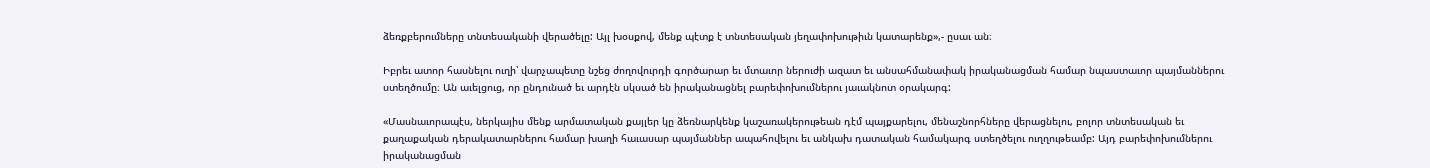ձեռքբերումները տնտեսականի վերածելը: Այլ խօսքով, մենք պէտք է տնտեսական յեղափոխութիւն կատարենք»,- ըսաւ ան։

Իբրեւ ատոր հասնելու ուղի՝ վարչապետը նշեց ժողովուրդի գործարար եւ մտաւոր ներուժի ազատ եւ անսահմանափակ իրականացման համար նպաստաւոր պայմաններու ստեղծումը։ Ան աւելցուց, որ ընդունած եւ արդէն սկսած են իրականացնել բարեփոխումներու յաւակնոտ օրակարգ:

«Մասնաւորապէս, ներկայիս մենք արմատական քայլեր կը ձեռնարկենք կաշառակերութեան դէմ պայքարելու, մենաշնորհները վերացնելու, բոլոր տնտեսական եւ քաղաքական դերակատարներու համար խաղի հաւասար պայմաններ ապահովելու եւ անկախ դատական համակարգ ստեղծելու ուղղութեամբ: Այդ բարեփոխումներու իրականացման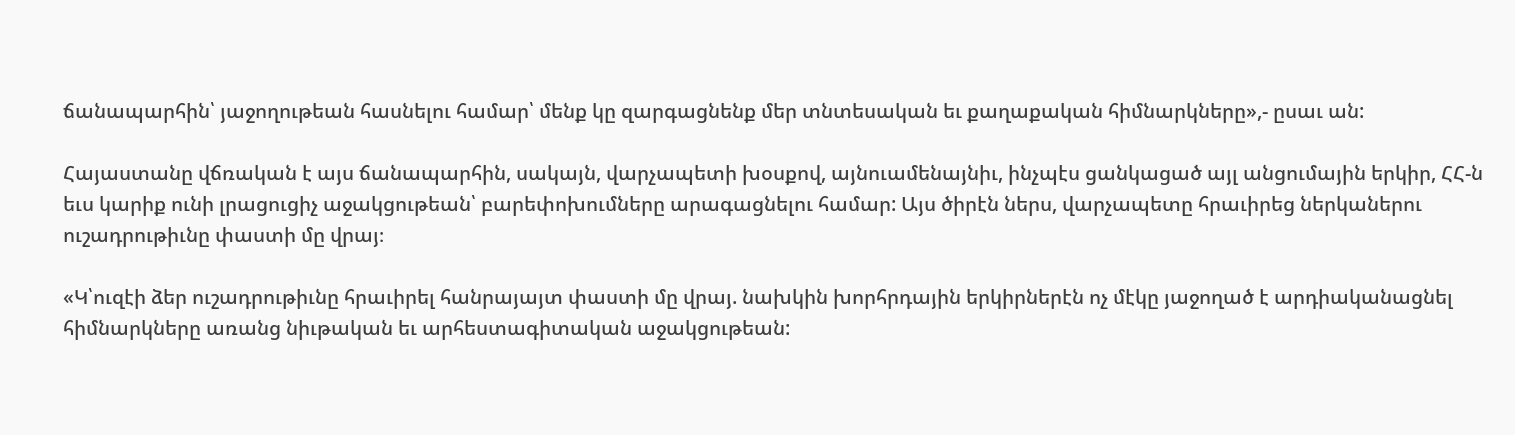ճանապարհին՝ յաջողութեան հասնելու համար՝ մենք կը զարգացնենք մեր տնտեսական եւ քաղաքական հիմնարկները»,- ըսաւ ան:

Հայաստանը վճռական է այս ճանապարհին, սակայն, վարչապետի խօսքով, այնուամենայնիւ, ինչպէս ցանկացած այլ անցումային երկիր, ՀՀ-ն եւս կարիք ունի լրացուցիչ աջակցութեան՝ բարեփոխումները արագացնելու համար: Այս ծիրէն ներս, վարչապետը հրաւիրեց ներկաներու ուշադրութիւնը փաստի մը վրայ։

«Կ՝ուզէի ձեր ուշադրութիւնը հրաւիրել հանրայայտ փաստի մը վրայ. նախկին խորհրդային երկիրներէն ոչ մէկը յաջողած է արդիականացնել հիմնարկները առանց նիւթական եւ արհեստագիտական աջակցութեան: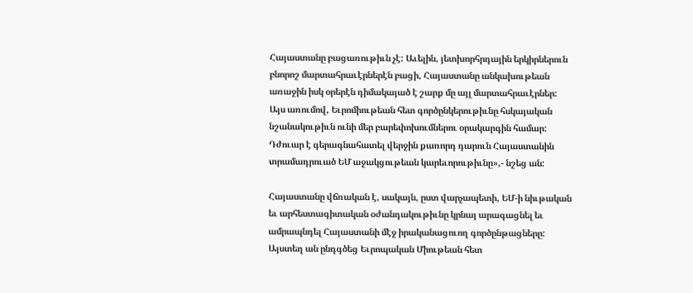Հայաստանը բացառութիւն չէ: Աւելին, յետխորհրդային երկիրներուն բնորոշ մարտահրաւէրներէն բացի, Հայաստանը անկախութեան առաջին իսկ օրերէն դիմակայած է շարք մը այլ մարտահրաւէրներ: Այս առումով, Եւրոմիութեան հետ գործընկերութիւնը հսկայական նշանակութիւն ունի մեր բարեփոխումներու օրակարգին համար: Դժուար է գերագնահատել վերջին քառորդ դարուն Հայաստանին տրամադրուած ԵՄ աջակցութեան կարեւորութիւնը»,- նշեց ան:

Հայաստանը վճռական է, սակայն, ըստ վարչապետի, ԵՄ-ի նիւթական եւ արհեստագիտական օժանդակութիւնը կրնայ արագացնել եւ ամրապնդել Հայաստանի մէջ իրականացուող գործընթացները: Այստեղ ան ընդգծեց Եւրոպական Միութեան հետ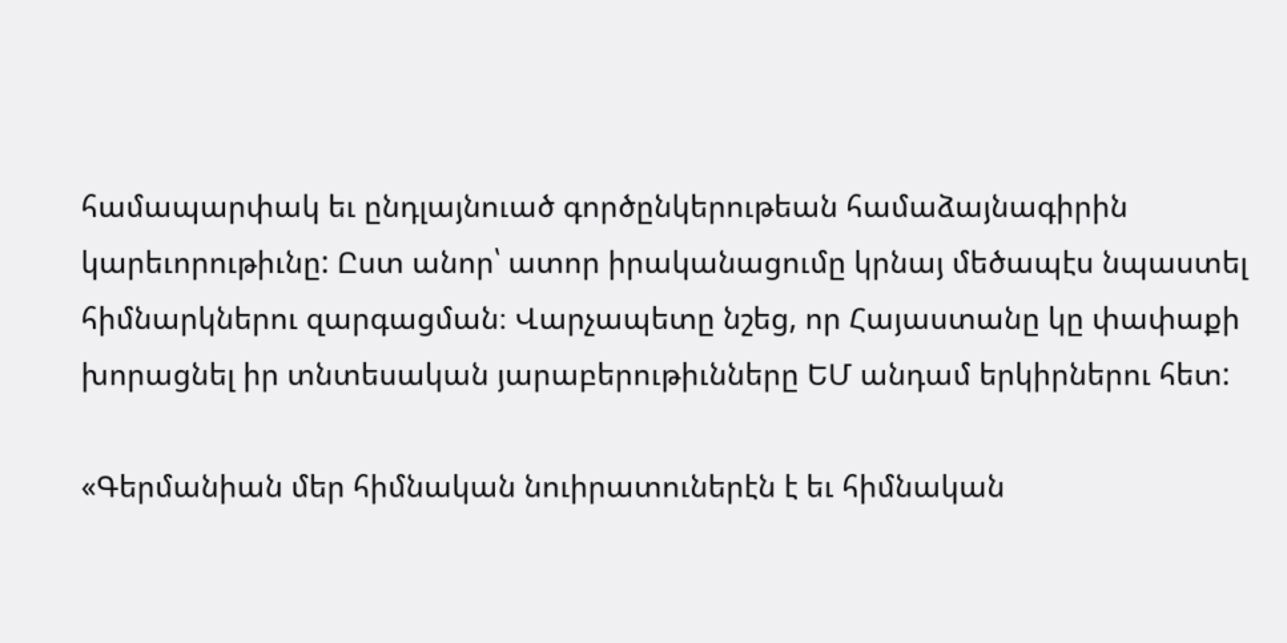համապարփակ եւ ընդլայնուած գործընկերութեան համաձայնագիրին կարեւորութիւնը: Ըստ անոր՝ ատոր իրականացումը կրնայ մեծապէս նպաստել հիմնարկներու զարգացման։ Վարչապետը նշեց, որ Հայաստանը կը փափաքի խորացնել իր տնտեսական յարաբերութիւնները ԵՄ անդամ երկիրներու հետ:

«Գերմանիան մեր հիմնական նուիրատուներէն է եւ հիմնական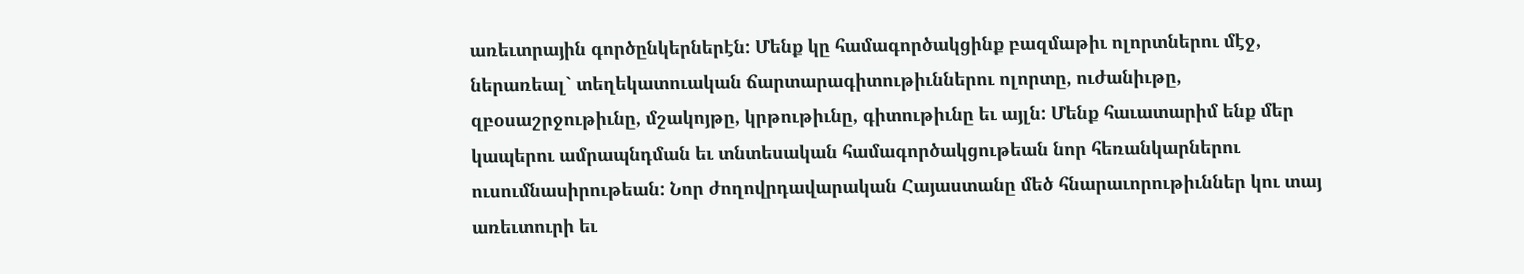առեւտրային գործընկերներէն: Մենք կը համագործակցինք բազմաթիւ ոլորտներու մէջ, ներառեալ` տեղեկատուական ճարտարագիտութիւններու ոլորտը, ուժանիւթը, զբօսաշրջութիւնը, մշակոյթը, կրթութիւնը, գիտութիւնը եւ այլն: Մենք հաւատարիմ ենք մեր կապերու ամրապնդման եւ տնտեսական համագործակցութեան նոր հեռանկարներու ուսումնասիրութեան: Նոր ժողովրդավարական Հայաստանը մեծ հնարաւորութիւններ կու տայ առեւտուրի եւ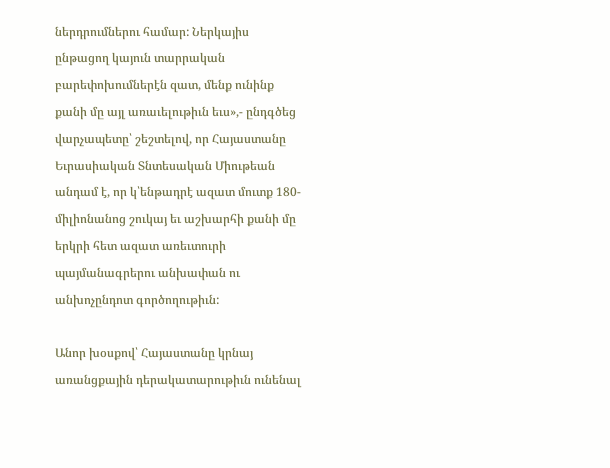ներդրումներու համար: Ներկայիս ընթացող կայուն տարրական բարեփոխումներէն զատ, մենք ունինք քանի մը այլ առաւելութիւն եւս»,- ընդգծեց վարչապետը՝ շեշտելով, որ Հայաստանը Եւրասիական Տնտեսական Միութեան անդամ է, որ կ՝ենթադրէ ազատ մուտք 180- միլիոնանոց շուկայ եւ աշխարհի քանի մը երկրի հետ ազատ առեւտուրի պայմանագրերու անխափան ու անխոչընդոտ գործողութիւն:

Անոր խօսքով՝ Հայաստանը կրնայ առանցքային դերակատարութիւն ունենալ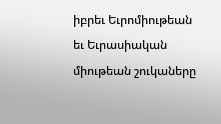իբրեւ Եւրոմիութեան եւ Եւրասիական միութեան շուկաները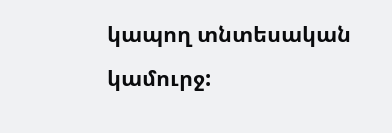կապող տնտեսական կամուրջ: